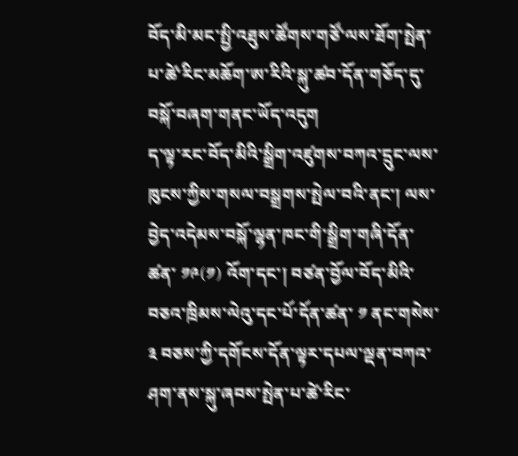བོད་མི་མང་སྤྱི་འཐུས་ཚོགས་གཙོ་ལས་ཐོག་སྤེན་པ་ཚེ་རིང་མཆོག་ཨ་རིའི་སྐུ་ཚབ་དོན་གཅོད་དུ་བསྐོ་བཞག་གནང་ཡོད་འདུག
ད་ལྟ་རང་བོད་མིའི་སྒྲིག་འཛུགས་བཀའ་དྲུང་ལས་ཁུངས་ཀྱིས་གསལ་བསྒྲགས་སྤེལ་བའི་ནང་། ལས་བྱེད་འདེམས་བསྐོ་ལྷན་ཁང་གི་སྒྲིག་གཞི་དོན་ཚན་ ༡༩(༡) འོག་དང་། བཙན་བྱོལ་བོད་མིའི་བཅའ་ཁྲིམས་ལེའུ་དང་པོ་དོན་ཚན་ ༡ ནང་གསེས་ ༣ བཅས་ཀྱི་དགོངས་དོན་ལྟར་དཔལ་ལྡན་བཀའ་ཤག་ནས་སྐུ་ཞབས་སྤེན་པ་ཚེ་རིང་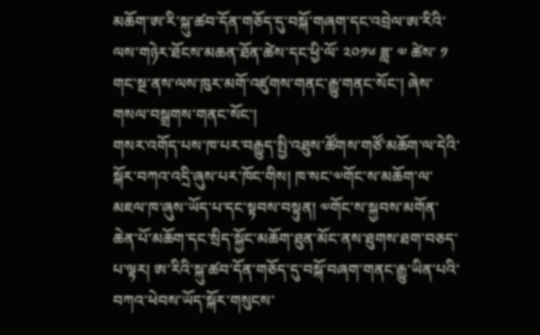མཆོག་ཨ་རི་སྐུ་ཚབ་དོན་གཅོད་དུ་བསྐོ་གཞག་དང་འབྲེལ་ཨ་རིའི་ལས་གཉེར་ཐོངས་མཆན་ཐོན་ཚེས་དང་ཕྱི་ལོ་ ༢༠༡༦ ཟླ་ ༧ ཚེས་ ༡ གང་སྔ་ནས་ལས་ཁུར་མགོ་འཛུགས་གནང་རྒྱུ་གནང་སོང་། ཞེས་གསལ་བསྒྲགས་གནང་སོང་།
གསར་འགོད་པས་ཁ་པར་བརྒྱུད་སྤྱི་འཐུས་ཚོགས་གཙོ་མཆོག་ལ་དེའི་སྐོར་བཀའ་འདྲི་ཞུས་པར་ཁོང་གིས། ཁ་སང་༧གོང་ས་མཆོག་ལ་མཇལ་ཁ་ཞུས་ཡོད་པ་དང་སྟབས་བསྟུན། ༧གོང་ས་སྐྱབས་མགོན་ཆེན་པོ་མཆོག་དང་སྲིད་སྐྱོང་མཆོག་ཐུན་མོང་ནས་ཐུགས་ཐག་བཅད་པ་ལྟར། ཨ་རིའི་སྐུ་ཚབ་དོན་གཅོད་དུ་བསྐོ་བཞག་གནང་རྒྱུ་ཡིན་པའི་བཀའ་ཕེབས་ཡོད་སྐོར་གསུངས་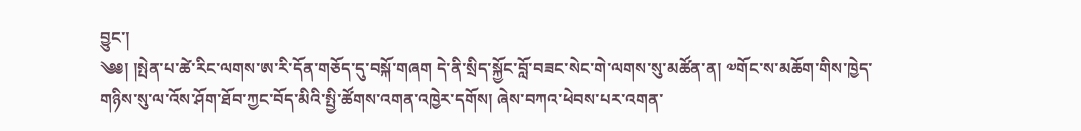བྱུང་།
༄༅། །སྤེན་པ་ཚེ་རིང་ལགས་ཨ་རི་དོན་གཅོད་དུ་བསྐོ་གཞག དེ་ནི་སྲིད་སྐྱོང་བློ་བཟང་སེང་གེ་ལགས་སུ་མཚོན་ན། ༧གོང་ས་མཆོག་གིས་ཁྱེད་གཉིས་སུ་ལ་འོས་ཤོག་ཐོབ་ཀྱང་བོད་མིའི་སྤྱི་ཚོགས་འགན་འཁྱེར་དགོས། ཞེས་བཀའ་ཕེབས་པར་འགན་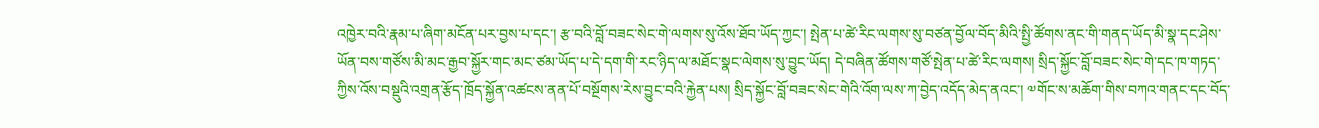འཁྱེར་བའི་རྣམ་པ་ཞིག་མངོན་པར་བྱས་པ་དང་། རྩ་བའི་བློ་བཟང་སེང་གེ་ལགས་སུ་འོས་ཐོབ་ཡོད་ཀྱང་། སྤེན་པ་ཚེ་རིང་ལགས་སུ་བཙན་བྱོལ་བོད་མིའི་སྤྱི་ཚོགས་ནང་གི་གནད་ཡོད་མི་སྣ་དང་ཤེས་ཡོན་བས་གཙོས་མི་མང་རྒྱབ་སྐྱོར་གང་མང་ཙམ་ཡོད་པ་དེ་དག་གི་རང་ཉིད་ལ་མཐོང་སྣང་ལེགས་སུ་བྱུང་ཡོད། དེ་བཞིན་ཚོགས་གཙོ་སྤེན་པ་ཚེ་རིང་ལགས། སྲིད་སྐྱོང་བློ་བཟང་སེང་གེ་དང་ཁ་གཏད་ཀྱིས་འོས་བསྡུའི་འགྲན་རྩོད་ཁྲོད་སྐྱོན་འཚངས་ནན་པོ་བསྔོགས་རེས་བྱུང་བའི་རྐྱེན་པས། སྲིད་སྐྱོང་བློ་བཟང་སེང་གེའི་འོག་ལས་ཀ་བྱེད་འདོད་མེད་ནའང་། ༧གོང་ས་མཆོག་གིས་བཀའ་གནང་དང་བོད་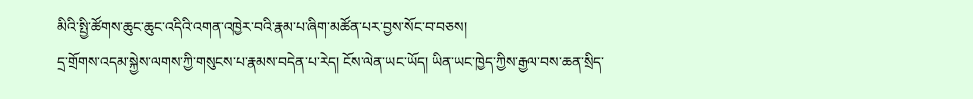མིའི་སྤྱི་ཚོགས་ཆུང་ཆུང་འདིའི་འགན་འཁྱེར་བའི་རྣམ་པ་ཞིག་མཚོན་པར་བྱས་སོང་བ་བཅས།
དྲ་གྲོགས་འདམ་སྐྱེས་ལགས་ཀྱི་གསུངས་པ་རྣམས་བདེན་པ་རེད། ངོས་ལེན་ཡང་ཡོད། ཡིན་ཡང་ཁྱེད་ཀྱིས་རྒྱལ་བས་ཆན་སྲིད་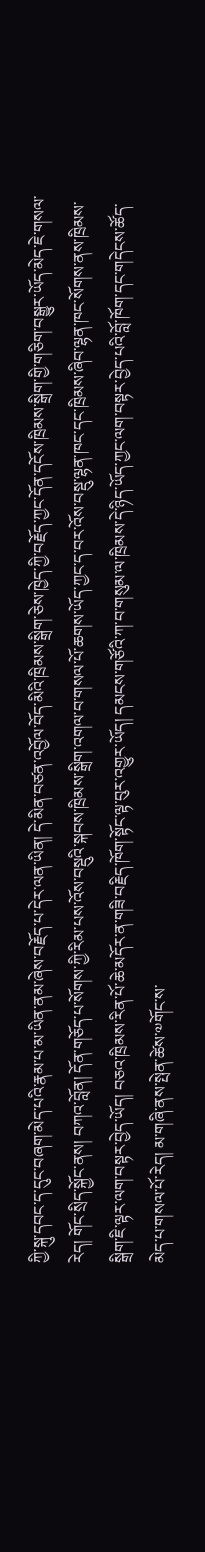ཀྱི་སྐུ་དབང་ད་དུང་བཞག་མེད་པའི་རྣམ་པ་མ་ཡིན་ནམ་ཞེས་བརྗོད་པ་དེར་ལན་ཡིན། དེ་མིན་བཙན་འབྱོལ་བོད་མིའི་ཁྲིམས་སྒྲིག་ཅེས་ཁྱེད་ཀྱི་བརྗོད་ཀྱང་དོན་དངོས་ཁྲིམས་སྒྲིག་གྱི་གཅིག་བསྒྱུར་ཡོད་མེད་ཇེ་གསལ་རེད། གོང་སྲིད་སྐྱོང་ནས། བཀའ་བློན། དོན་གཅོད་པ་སོགས་ཀྱི་རིམ་པས་འོས་བསྡུའི་སྐབས་ཁྲིམས་སྒྲིག་འགལ་བ་གསལ་པོ་ཆགས་ཡོད་ཀྱང་ད་བར་འོས་བསྡུ་ལྷན་ཁང་དང་ཁྲིམས་ཞིབ་ལྷན་ཁང་སོགས་ནས་ཁྲིམས་སྒྲིག་ཇི་ལྟར་ལག་བསྟར་བྱེད་ཡོད། བཅའ་ཁྲིམས་རིན་པོ་ཆེ་མདོར་ན་གཟི་བརྗིད་ཁོག་སྟོང་ལྟ་བུར་འགྱུར་ཡོད། དམངས་གཙོའི་ཀ་བ་གསུམ་ལ་ཁྲིམས་དེ་ཉིད་ཡོད་ཀྱང་ལག་བསྟར་བྱེད་པའི་བློ་ཁོག་དང་གདེངས་ཚོད་མེད་པ་གསལ་པོ་རེད། མ་གཞི་ནས་སྤེན་ཚེས་༧གོང་ས་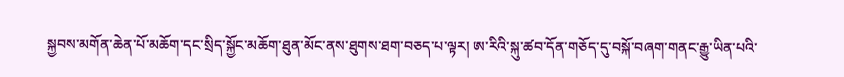སྐྱབས་མགོན་ཆེན་པོ་མཆོག་དང་སྲིད་སྐྱོང་མཆོག་ཐུན་མོང་ནས་ཐུགས་ཐག་བཅད་པ་ལྟར། ཨ་རིའི་སྐུ་ཚབ་དོན་གཅོད་དུ་བསྐོ་བཞག་གནང་རྒྱུ་ཡིན་པའི་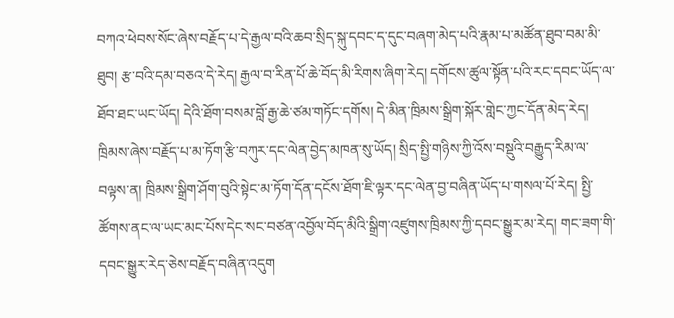བཀའ་ཕེབས་སོང་ཞེས་བརྗོད་པ་དེ་རྒྱལ་བའི་ཆབ་སྲིད་སྐུ་དབང་ད་དུང་བཞག་མེད་པའི་རྣམ་པ་མཚོན་ཐུབ་བམ་མི་ཐུབ། རྩ་བའི་དམ་བཅའ་དེ་རེད། རྒྱལ་བ་རིན་པོ་ཆེ་བོད་མི་རིགས་ཞིག་རེད། དགོངས་ཚུལ་སྟོན་པའི་རང་དབང་ཡོད་ལ་ཐོབ་ཐང་ཡང་ཡོད། དེའི་ཐོག་བསམ་བློ་རྒྱ་ཆེ་ཙམ་གཏོང་དགོས། དེ་མིན་ཁྲིམས་སྒྲིག་སྐོར་གླེང་ཀྱང་དོན་མེད་རེད། ཁྲིམས་ཞེས་བརྗོད་པ་མ་ཏོག་རྩི་བཀུར་དང་ལེན་བྱེད་མཁན་སུ་ཡོད། སྲིད་སྤྱི་གཉིས་ཀྱི་འོས་བསྡུའི་བརྒྱུད་རིམ་ལ་བལྟས་ན། ཁྲིམས་སྒྲིག་ཤོག་བུའི་སྟེང་མ་ཏོག་དོན་དངོས་ཐོག་ཇི་ལྟར་དང་ལེན་བྱ་བཞིན་ཡོད་པ་གསལ་པོ་རེད། སྤྱི་ཚོགས་ནང་ལ་ཡང་མང་པོས་དེང་སང་བཙན་འབྱོལ་བོད་མིའི་སྒྲིག་འཛུགས་ཁྲིམས་ཀྱི་དབང་སྒྱུར་མ་རེད། གང་ཟག་གི་དབང་སྒྱུར་རེད་ཅེས་བརྗོད་བཞིན་འདུག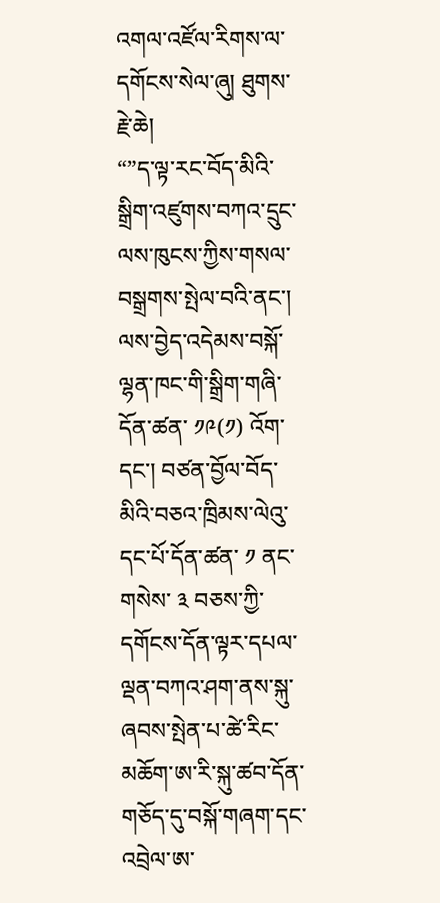འགལ་འཛོལ་རིགས་ལ་དགོངས་སེལ་ཞུ། ཐུགས་རྗེ་ཆེ།
“”ད་ལྟ་རང་བོད་མིའི་སྒྲིག་འཛུགས་བཀའ་དྲུང་ལས་ཁུངས་ཀྱིས་གསལ་བསྒྲགས་སྤེལ་བའི་ནང་། ལས་བྱེད་འདེམས་བསྐོ་ལྷན་ཁང་གི་སྒྲིག་གཞི་དོན་ཚན་ ༡༩(༡) འོག་དང་། བཙན་བྱོལ་བོད་མིའི་བཅའ་ཁྲིམས་ལེའུ་དང་པོ་དོན་ཚན་ ༡ ནང་གསེས་ ༣ བཅས་ཀྱི་དགོངས་དོན་ལྟར་དཔལ་ལྡན་བཀའ་ཤག་ནས་སྐུ་ཞབས་སྤེན་པ་ཚེ་རིང་མཆོག་ཨ་རི་སྐུ་ཚབ་དོན་གཅོད་དུ་བསྐོ་གཞག་དང་འབྲེལ་ཨ་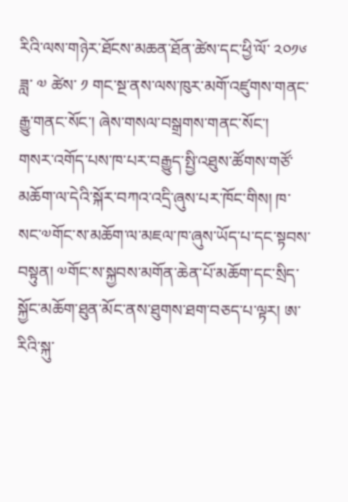རིའི་ལས་གཉེར་ཐོངས་མཆན་ཐོན་ཚེས་དང་ཕྱི་ལོ་ ༢༠༡༦ ཟླ་ ༧ ཚེས་ ༡ གང་སྔ་ནས་ལས་ཁུར་མགོ་འཛུགས་གནང་རྒྱུ་གནང་སོང་། ཞེས་གསལ་བསྒྲགས་གནང་སོང་།
གསར་འགོད་པས་ཁ་པར་བརྒྱུད་སྤྱི་འཐུས་ཚོགས་གཙོ་མཆོག་ལ་དེའི་སྐོར་བཀའ་འདྲི་ཞུས་པར་ཁོང་གིས། ཁ་སང་༧གོང་ས་མཆོག་ལ་མཇལ་ཁ་ཞུས་ཡོད་པ་དང་སྟབས་བསྟུན། ༧གོང་ས་སྐྱབས་མགོན་ཆེན་པོ་མཆོག་དང་སྲིད་སྐྱོང་མཆོག་ཐུན་མོང་ནས་ཐུགས་ཐག་བཅད་པ་ལྟར། ཨ་རིའི་སྐུ་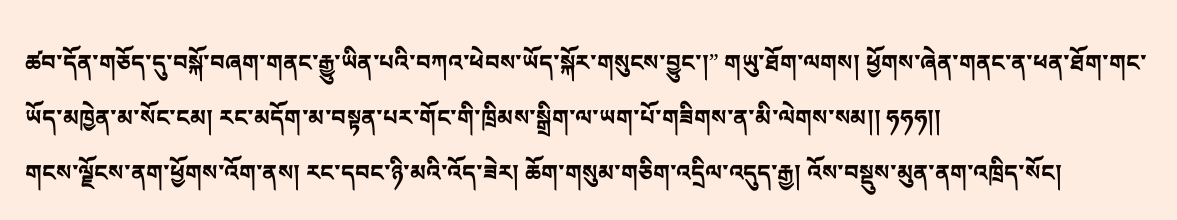ཚབ་དོན་གཅོད་དུ་བསྐོ་བཞག་གནང་རྒྱུ་ཡིན་པའི་བཀའ་ཕེབས་ཡོད་སྐོར་གསུངས་བྱུང་།” གཡུ་ཐོག་ལགས། ཕྱོགས་ཞེན་གནང་ན་ཕན་ཐོག་གང་ཡོད་མཁྱེན་མ་སོང་ངམ། རང་མདོག་མ་བསྟན་པར་གོང་གི་ཁྲིམས་སྒྲིག་ལ་ཡག་པོ་གཟིགས་ན་མི་ལེགས་སམ།། ཧཧཧ།།
གངས་ལྗོངས་ནག་ཕྱོགས་འོག་ནས། རང་དབང་ཉི་མའི་འོད་ཟེར། ཆོག་གསུམ་གཅིག་འདྲིལ་འདུད་རྒྱ། འོས་བསྡུས་མུན་ནག་འཁྲིད་སོང།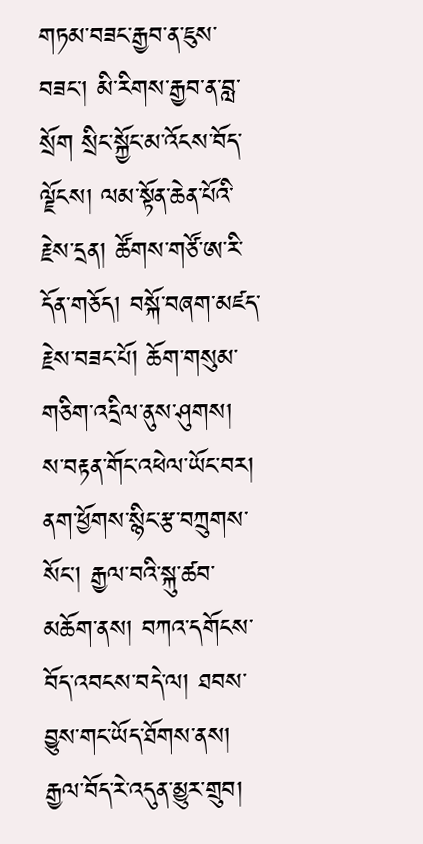གཏམ་བཟང་རྒྱབ་ན་ཇུས་བཟང་། མི་རིགས་རྒྱབ་ན་བླ་སྲོག སྲིང་སྐྱོང་མ་འོངས་བོད་ལྗོངས། ལམ་སྟོན་ཆེན་པོའི་རྗེས་དྲན། ཚོགས་གཙོ་ཨ་རི་དོན་གཅོད། བསྐོ་བཞག་མཛད་རྗེས་བཟང་པོ། ཆོག་གསུམ་གཅིག་འདྲིལ་ནུས་ཤུགས། ས་བརྟན་གོང་འཕེལ་ཡོང་བར། ནག་ཕྱོགས་སྙིང་རྩ་བཀྲུགས་སོང། རྒྱལ་བའི་སྐུ་ཚབ་མཆོག་ནས། བཀའ་དགོངས་བོད་འབངས་བདེ་ལ། ཐབས་བྱུས་གང་ཡོད་ཐོགས་ནས། རྒྱལ་བོད་རེ་འདུན་མྱུར་གྲུབ།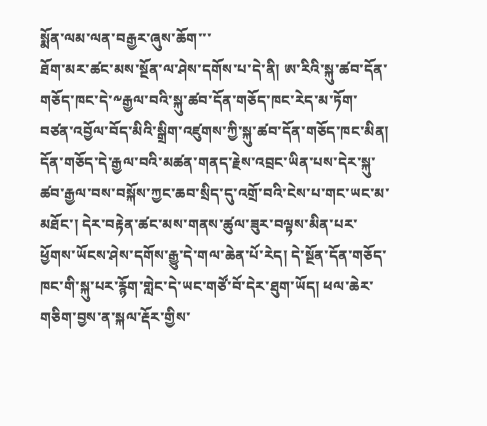སྨོན་ལམ་ལན་བརྒྱར་ཞུས་ཆོག་་་
ཐོག་མར་ཚང་མས་སྔོན་ལ་ཤེས་དགོས་པ་དེ་ནི། ཨ་རིའི་སྐུ་ཚབ་དོན་གཅོད་ཁང་དེ་༸རྒྱལ་བའི་སྐུ་ཚབ་དོན་གཅོད་ཁང་རེད་མ་ཏོག་བཙན་འབྱོལ་བོད་མིའི་སྒྲིག་འཛུགས་ཀྱི་སྐུ་ཚབ་དོན་གཅོད་ཁང་མིན། དོན་གཅོད་དེ་རྒྱལ་བའི་མཚན་གནད་རྗེས་འབྲང་ཡིན་པས་དེར་སྐུ་ཚབ་རྒྱལ་བས་བསྐོས་ཀྱང་ཆབ་སྲིད་དུ་འགྲོ་བའི་ངེས་པ་གང་ཡང་མ་མཐོང་། དེར་བརྟེན་ཚང་མས་གནས་ཚུལ་ཟུར་བལྟས་མིན་པར་ཕྱོགས་ཡོངས་ཤེས་དགོས་རྒྱུ་དེ་གལ་ཆེན་པོ་རེད། དེ་སྔོན་དོན་གཅོད་ཁང་གི་སྐུ་པར་རྙོག་གླེང་དེ་ཡང་གཙོ་བོ་དེར་ཐུག་ཡོད། ཕལ་ཆེར་གཅིག་བྱས་ན་སྐལ་རྡོར་གྱིས་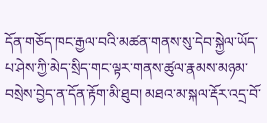དོན་གཅོད་ཁང་རྒྱལ་བའི་མཚན་གནས་སུ་དེབ་སྐྱེལ་ཡོད་པ་ཤེས་ཀྱི་མེད་སྲིད་གང་ལྟར་གནས་ཚུལ་རྣམས་མཉམ་བསྲེས་བྱེད་ན་དོན་རྟོག་མི་ཐུབ། མཐའ་མ་སྐལ་རྡོར་འདྲ་བོ་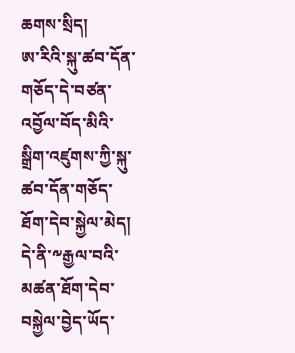ཆགས་སྲིད།
ཨ་རིའི་སྐུ་ཚབ་དོན་གཅོད་དེ་བཙན་འབྱོལ་བོད་མིའི་སྒྲིག་འཛུགས་ཀྱི་སྐུ་ཚབ་དོན་གཅོད་ཐོག་དེབ་སྐྱེལ་མེད། དེ་ནི་༸རྒྱལ་བའི་མཚན་ཐོག་དེབ་བསྐྱེལ་བྱེད་ཡོད་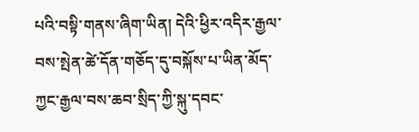པའི་བསྟི་གནས་ཞིག་ཡིན། དེའི་ཕྱིར་འདིར་རྒྱལ་བས་སྤེན་ཚེ་དོན་གཅོད་དུ་བསྐོས་པ་ཡིན་མོད་ཀྱང་རྒྱལ་བས་ཆབ་སྲིད་ཀྱི་སྐུ་དབང་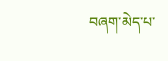བཞག་མེད་པ་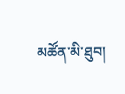མཚོན་མི་ཐུབ།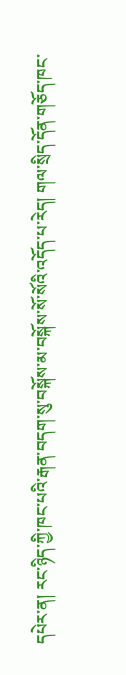དཔེར་ན། རང་ཉིད་ཀྱི་ཁང་པའི་རྒན་བདག་སུ་བསྐོས་མ་བསྐོས་སོ་སོའི་འདོད་པ་རེད། གལ་སྲིད་དོན་གཅོད་ཁང་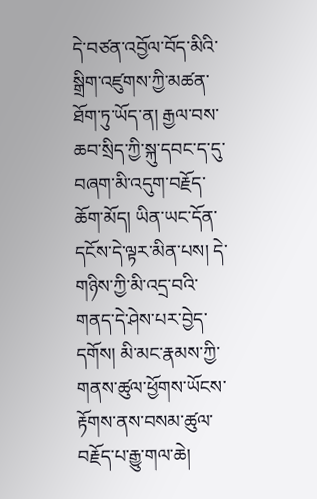དེ་བཙན་འབྱོལ་བོད་མིའི་སྒྲིག་འཛུགས་ཀྱི་མཚན་ཐོག་ཏུ་ཡོད་ན། རྒྱལ་བས་ཆབ་སྲིད་ཀྱི་སྐུ་དབང་ད་དུ་བཞག་མི་འདུག་བརྗོད་ཆོག་མོད། ཡིན་ཡང་དོན་དངོས་དེ་ལྟར་མིན་པས། དེ་གཉིས་ཀྱི་མི་འདྲ་བའི་གནད་དེ་ཤེས་པར་བྱེད་དགོས། མི་མང་རྣམས་ཀྱི་གནས་ཚུལ་ཕྱོགས་ཡོངས་རྟོགས་ནས་བསམ་ཚུལ་བརྗོད་པ་རྒྱུ་གལ་ཆེ།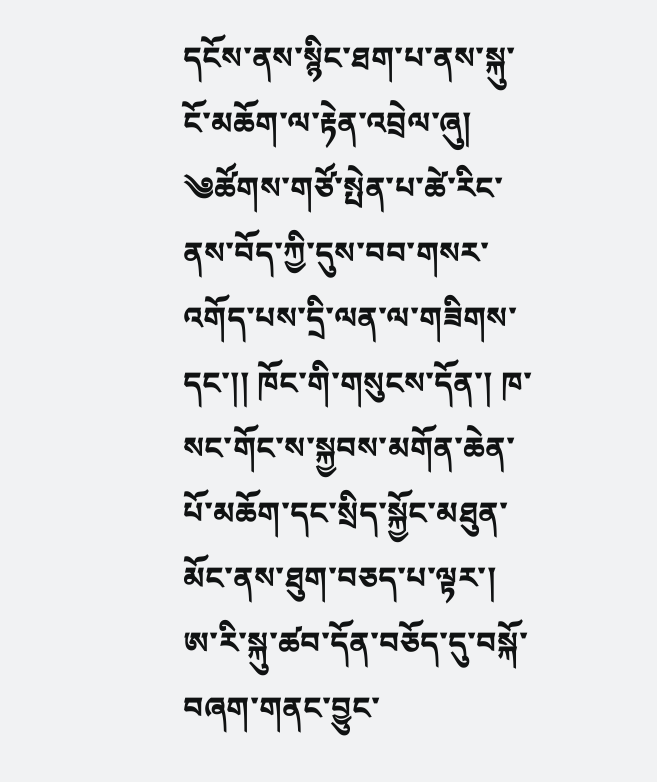དངོས་ནས་སྙིང་ཐག་པ་ནས་སྐུ་ངོ་མཆོག་ལ་རྟེན་འབྲེལ་ཞུ།
༄ཚོགས་གཙོ་སྤེན་པ་ཚེ་རིང་ནས་བོད་ཀྱི་དུས་བབ་གསར་འགོད་པས་དྲི་ལན་ལ་གཟིགས་དང་།། ཁོང་གི་གསུངས་དོན་། ཁ་སང་གོང་ས་སྐྱབས་མགོན་ཆེན་པོ་མཆོག་དང་སྲིད་སྐྱོང་མཐུན་མོང་ནས་ཐུག་བཅད་པ་ལྟར་། ཨ་རི་སྐུ་ཚབ་དོན་བཅོད་དུ་བསྐོ་བཞག་གནང་བྱུང་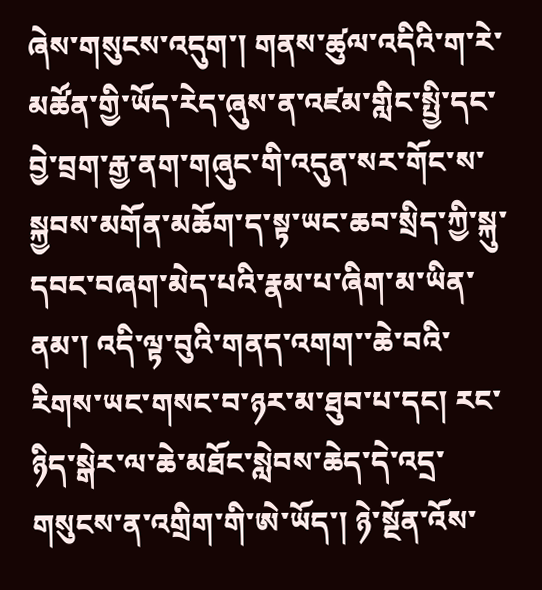ཞེས་གསུངས་འདུག་། གནས་ཚུལ་འདིའི་ག་རེ་མཚོན་གྱི་ཡོད་རེད་ཞུས་ན་འཛམ་གླིང་སྤྱི་དང་བྱེ་བྲག་རྒྱ་ནག་གཞུང་གི་འདུན་སར་གོང་ས་སྐྱབས་མགོན་མཆོག་ད་སྟ་ཡང་ཆབ་སྲིད་ཀྱི་སྐུ་དབང་བཞག་མེད་པའི་རྣམ་པ་ཞིག་མ་ཡིན་ནམ་། འདི་ལྟ་བུའི་གནད་འགག་་ཆེ་བའི་རིགས་ཡང་གསང་བ་ཉར་མ་ཐུབ་པ་དང། རང་ཉིད་སྒེར་ལ་ཆེ་མཐོང་སླེབས་ཆེད་དེ་འདྲ་གསུངས་ན་འགྲིག་གི་ཨེ་ཡོད་། ཉེ་སྔོན་འོས་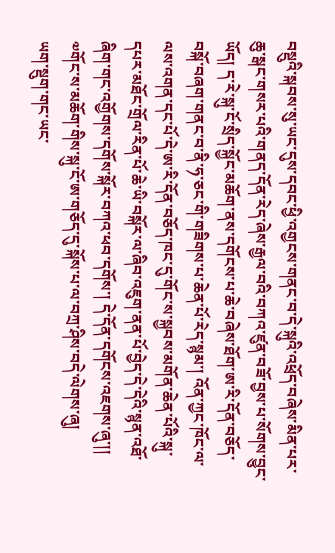བསྡུའི་སྐབས་སུ་ཡང་དུས་དབང་ཕྱི་འགྱངས་གནང་བ་དེ་སྐུའི་འཕྲོད་བཞེས་མིན་པར་ཆུ་སྒང་གསར་པའི་གནད་དོན་རེད་ཞེས་རྒྱལ་བའི་བཀའ་ཛུན་བཟོ་བྱས་པ་སོགས་བྱུང་ཡོད། ད་རེ་སྐུ་ངོ་སྲིད་སྐྱོང་མཆོག་ནས་དགོངས་པ་ཆེ་བཞེས་ཐོག་ཨ་རི་དོན་བཅོད་བསྐོ་བཞག་གནང་བ་ནི་ཧ་ཅང་གི་གཟིགས་པ་ཆེན་པོ་རེད་སྙམ་། འོན་ཀྱང་ཁོང་ལ་ལས་འགན་དང་པོ་དེ་ཨ་རི་དོན་བཅོད་ཁང་དུ་གོང་ས་སྐྱབས་མགོན་ཆེན་པོའི་སྐུ་དཔར་མཐོང་གྲོལ་རིན་པོ་ཆེ་ཡི་བསྐོར་ལ་ཞིབ་འཇུག་ནན་པོ་བྱེད་དེ་དེའི་སྙན་འཐོ་ཞིག་གང་འགྱོགས་དགོས་སྐོར་བཀའ་ཕབ་དགོས་། དེ་དོན་དགོངས་འཇགས་ཞུ་།།
༧གོང་ས་མཆོག་གིས་སྐུ་ངོ་ཨ་གཅོད་དུ་སྐོས་པ་ལ་བཀྲ་ཤིས་བདེ་ལེགས་ཞུ།
ཡག་སྡུག་གང་ཡང་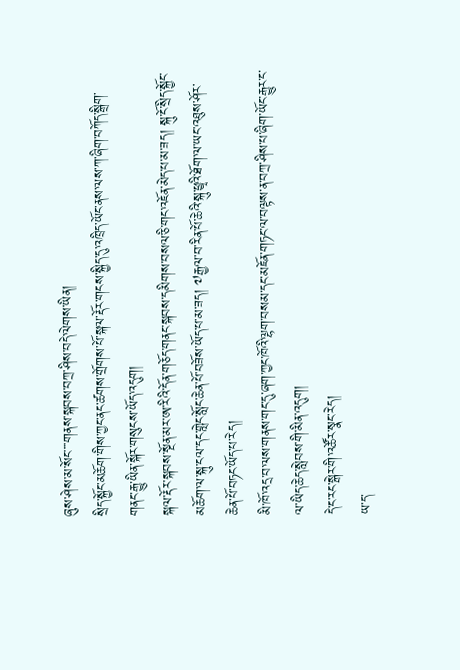ཞུས་ཤེས་མ་སོང་་་་གནས་སྐབས་བཀྲ་ཤིས་བདེ་ལེགས་ཡིན།
སྲིད་སྐྱོང་མཆོག་གིས་ཀྱང་ནང་ཚགས་གྲོགས་པོ་སྐལ་རྡོར་གངས་སྐྱིད་དུ་འཁྲིད་ཡོང་ནས་ལས་ཀ་ཞིག་བཀོད་སྒྲིག་གནང་རྒྱུ་ཡིན་སྐོར་གསུངས་ཡོད་འདུག།
སྐལ་རྡོར་སྐབས་སྔོན་མར་ཨ་རིའི་དོན་གཅོད་གནང་སྐབས་དམིགས་བསལ་ཅི་གང་འཇོན་མེད་པ་མ་ཟད། སྐུ་ངོ་སྲིད་སྐྱོང་མཆོག་ལ་སྐུ་ངལ་དང་གླེང་སློང་ཆེན་པོ་བཟོས་ཡོད་པ་མ་ཟད། ༧རྒྱལ་བ་རིན་པོ་ཆེའི་སྐུ་ཕྱྭའི་ཐོག་ལ་ཡང་འཐུས་ཤོར་ཆེན་པོ་བཏང་ཡོད་པ་རེད།
མི་ཁོ་འདྲ་བ་ལས་གནས་གང་དུ་ཞག་ཀྱང་ཁོའི་ལྷག་བསམ་དང་མཇོན་གཏང་ལ་བལྟས་ན་བཀྲ་ཤིས་པ་ཞིག་ཡོང་རྒྱུར་ང་ལ་ཡིད་ཆེད་སླེབས་གི་མིན་འདུག།
དེ་ང་རང་སྒེར་གི་འཚོར་སྣང་རེད།
ཡ་ད་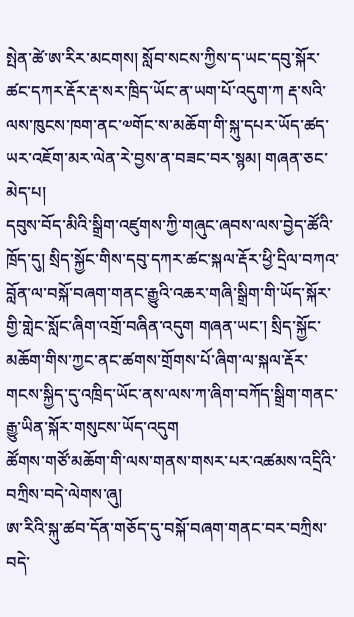སྤེན་ཚེ་ཨ་རིར་མངགས། སློབ་སངས་ཀྱིས་ད་ཡང་དབུ་སྐོར་ཚང་དཀར་རྡོར་རྡ་སར་ཁྲིད་ཡོང་ན་ཡག་པོ་འདུག་ཀ རྡ་སའི་ལས་ཁུངས་ཁག་ནང་༧གོང་ས་མཆོག་གི་སྐུ་དཔར་ཡོད་ཚད་ཡར་འཇོག་མར་ལེན་རེ་བྱས་ན་བཟང་བར་སྙམ། གཞན་ཅང་མེད་པ།
དབུས་བོད་མིའི་སྒྲིག་འཛུགས་ཀྱི་གཞུང་ཞབས་ལས་བྱེད་ཚོའི་ཁྲོད་དུ། སྲིད་སྐྱོང་གིས་དབུ་དཀར་ཚང་སྐལ་རྡོར་ཕྱི་དྲིལ་བཀའ་བློན་ལ་བསྐོ་བཞག་གནང་རྒྱུའི་འཆར་གཞི་སྒྲིག་གི་ཡོད་སྐོར་གྱི་གླེང་སློང་ཞིག་འགྲོ་བཞིན་འདུག གཞན་ཡང་། སྲིད་སྐྱོང་མཆོག་གིས་ཀྱང་ནང་ཚགས་གྲོགས་པོ་ཞིག་ལ་སྐལ་རྡོར་གངས་སྐྱིད་དུ་འཁྲིད་ཡོང་ནས་ལས་ཀ་ཞིག་བཀོད་སྒྲིག་གནང་རྒྱུ་ཡིན་སྐོར་གསུངས་ཡོད་འདུག
ཚོགས་གཙོ་མཆོག་གི་ལས་གནས་གསར་པར་འཚམས་འདྲིའི་བཀྲིས་བདེ་ལེགས་ཞུ།
ཨ་རིའི་སྐུ་ཚབ་དོན་གཅོད་དུ་བསྐོ་བཞག་གནང་བར་བཀྲིས་བདེ་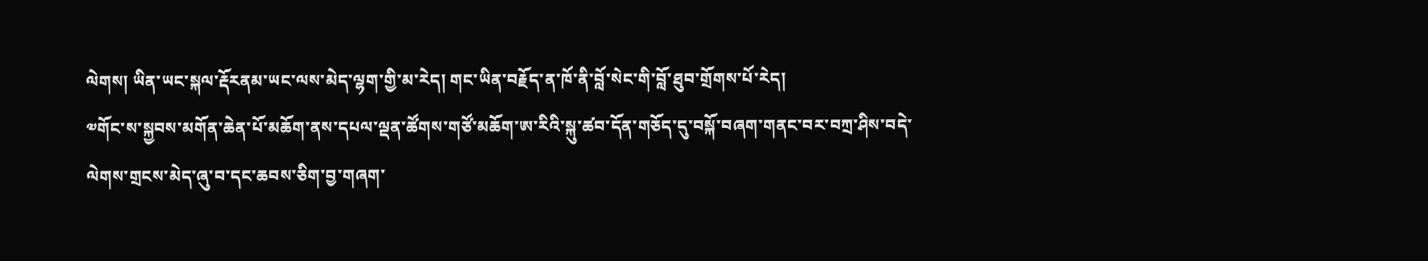ལེགས། ཡིན་ཡང་སྐལ་རྡོརནམ་ཡང་ལས་མེད་ལྷག་གྱི་མ་རེད། གང་ཡིན་བརྗོད་ན་ཁོ་ནི་བློ་སེང་གི་བློ་ཐུབ་གྲོགས་པོ་རེད།
༧གོང་ས་སྐྱབས་མགོན་ཆེན་པོ་མཆོག་ནས་དཔལ་ལྡན་ཚོགས་གཙོ་མཆོག་ཨ་རིའི་སྐུ་ཚབ་དོན་གཅོད་དུ་བསྐོ་བཞག་གནང་བར་བཀྲ་ཤིས་བདེ་ལེགས་གྲངས་མེད་ཞུ་བ་དང་ཆབས་ཅིག་བྱ་གཞག་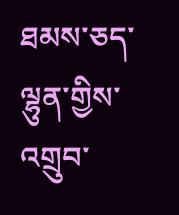ཐམས་ཅད་ལྷུན་གྱིས་འགྲུབ་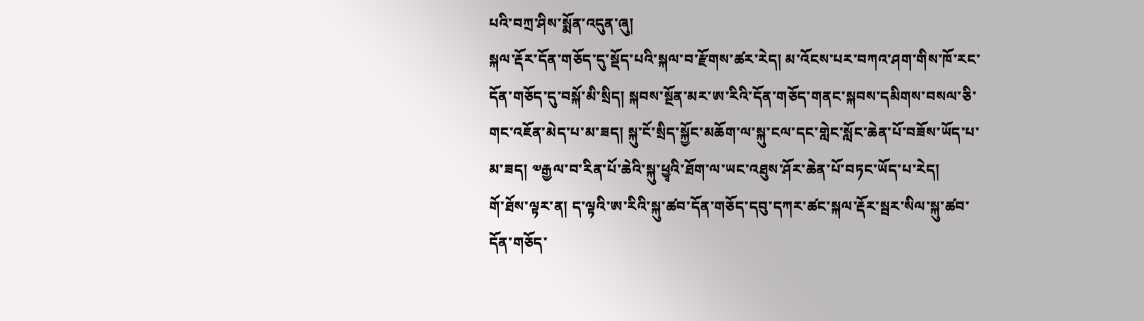པའི་བཀྲ་ཤིས་སྨོན་འདུན་ཞུ།
སྐལ་རྡོར་དོན་གཅོད་དུ་སྡོད་པའི་སྐལ་བ་རྫོགས་ཚར་རེད། མ་འོངས་པར་བཀའ་ཤག་གིས་ཁོ་རང་དོན་གཅོད་དུ་བསྐོ་མི་སྲིད། སྐབས་སྔོན་མར་ཨ་རིའི་དོན་གཅོད་གནང་སྐབས་དམིགས་བསལ་ཅི་གང་འཇོན་མེད་པ་མ་ཟད། སྐུ་ངོ་སྲིད་སྐྱོང་མཆོག་ལ་སྐུ་ངལ་དང་གླེང་སློང་ཆེན་པོ་བཟོས་ཡོད་པ་མ་ཟད། ༧རྒྱལ་བ་རིན་པོ་ཆེའི་སྐུ་ཕྱྭའི་ཐོག་ལ་ཡང་འཐུས་ཤོར་ཆེན་པོ་བཏང་ཡོད་པ་རེད།
གོ་ཐོས་ལྟར་ན། ད་ལྟའི་ཨ་རིའི་སྐུ་ཚབ་དོན་གཅོད་དབུ་དཀར་ཚང་སྐལ་རྡོར་སྦར་སིལ་སྐུ་ཚབ་དོན་གཅོད་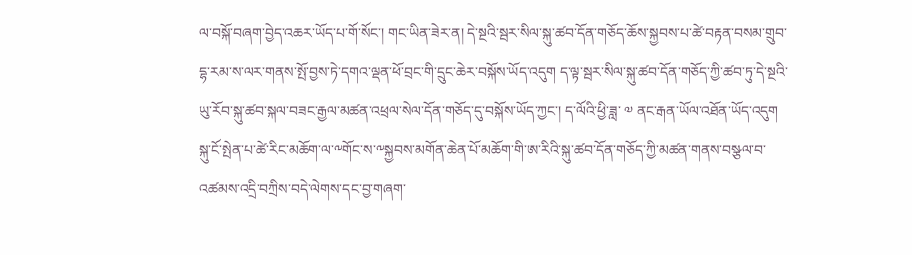ལ་བསྐོ་བཞག་བྱེད་འཆར་ཡོད་པ་གོ་སོང་། གང་ཡིན་ཟེར་ན། དེ་སྔའི་སྦར་སིལ་སྐུ་ཚབ་དོན་གཅོད་ཆོས་སྐྱབས་པ་ཚེ་བརྟན་བསམ་གྲུབ་དྷ་རམ་ས་ལར་གནས་སྤོ་བྱས་ཏེ་དགའ་ལྡན་ཕོ་བྲང་གི་དྲུང་ཆེར་བསྐོས་ཡོད་འདུག ད་ལྟ་སྦར་སིལ་སྐུ་ཚབ་དོན་གཅོད་ཀྱི་ཚབ་ཏུ་དེ་སྔའི་ཡུ་རོབ་སྐུ་ཚབ་སྐལ་བཟང་རྒྱལ་མཚན་འཕྲལ་སེལ་དོན་གཅོད་དུ་བསྐོས་ཡོད་ཀྱང་། ད་ལོའི་ཕྱི་ཟླ་ ༧ ནང་རྒན་ཡོལ་འཐོན་ཡོད་འདུག
སྐུ་ངོ་སྤེན་པ་ཚེ་རིང་མཆོག་ལ་༸གོང་ས་༸སྐྱབས་མགོན་ཆེན་པོ་མཆོག་གི་ཨ་རིའི་སྐུ་ཚབ་དོན་གཅོད་ཀྱི་མཚན་གནས་བསྩལ་བ་འཚམས་འདྲི་བཀྲིས་བདེ་ལེགས་དང་བྱ་གཞག་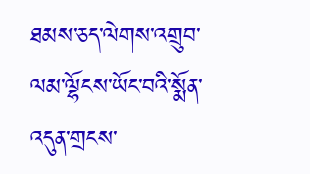ཐམས་ཅད་ལེགས་འགྲུབ་ལམ་ལྷོངས་ཡོང་བའི་སྨོན་འདུན་གྲངས་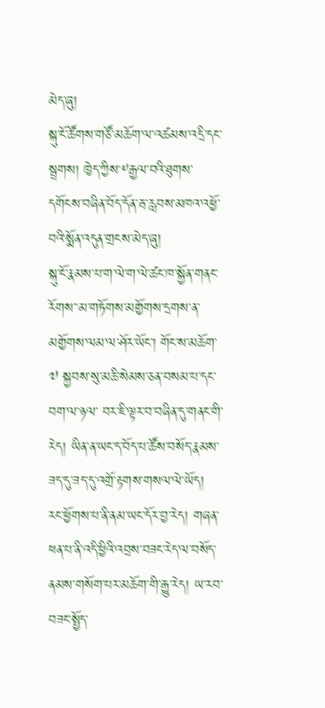མེད་ཞུ།
སྐུ་ངོ་ཚོགས་གཙོ་མཆོག་ལ་འཚམས་འདྲི་དང་སྦྲགས། ཁྱེད་ཀྱིས་༸རྒྱལ་བའི་ཐུགས་དགོངས་བཞིན་བོད་དོན་རྦ་རླབས་མཁའ་འཕྱོ་བའི་སྨོན་འདུན་གྲངས་མེད་ཞུ།
སྐུ་ངོ་རྣམས་པ་ག་ལེ་ག་ལེ་ཚང་ཁ་སྐྱོན་གནང་རོགས་་མ་གཏོགས་མགྱོགས་དྲགས་ན་མགྱོགས་ལམ་ལ་ཤོར་ཡོང་། གོང་ས་མཆོག་༧ སྐྱབས་སུ་མཆི་སེམས་ཅན་བསམ་པ་དང་བག་ལ་ཉལ་ བར་ཇི་ལྟར་བ་བཞིན་དུ་གནང་གི་རེད། ཡིན་ན་ཡང་ད་བོད་པ་ཚོས་བསོད་རྣམས་ཟད་དུ་ཟད་དུ་འགྲོ་རྟགས་གསལ་ལེ་ཡོད། རང་ཕྱོགས་པ་ནི་ནམ་ཡང་དོར་བྱ་རེད། གཞན་ཕན་པ་ནི་འདི་ཕྱིའི་འབྲས་བཟང་རེད་ལ་བསོད་ནམས་གསོག་པར་མཆོག་གི་རྒྱུ་རེད། ཡ་རབ་བཟང་སྤྱོད་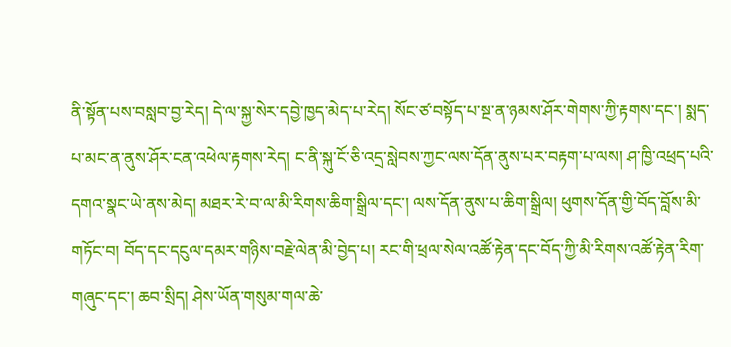ནི་སྟོན་པས་བསླབ་བྱ་རེད། དེ་ལ་སྐྱ་སེར་དབྱེ་ཁྱད་མེད་པ་རེད། སོང་ཙ་བསྟོད་པ་སྔ་ན་ཉམས་ཤོར་གེགས་ཀྱི་རྟགས་དང་། སྨད་པ་མང་ན་ནུས་ཤོར་ངན་འཕེལ་རྟགས་རེད། ང་ནི་སྐུ་ངོ་ཅི་འདྲ་སླེབས་ཀྱང་ལས་དོན་ནུས་པར་བརྟག་པ་ལས། ཤ་ཁྱི་འཕྲད་པའི་དགའ་སྣང་ཡེ་ནས་མེད། མཐར་རེ་བ་ལ་མི་རིགས་ཆིག་སྒྲིལ་དང་། ལས་དོན་ནུས་པ་ཆིག་སྒྲིལ། ཕུགས་དོན་གྱི་བོད་བློས་མི་གཏོང་བ། བོད་དང་དངུལ་དམར་གཉིས་བརྗེ་ལེན་མི་བྱེད་པ། རང་གི་ཕྲལ་སེལ་འཚོ་རྟེན་དང་བོད་ཀྱི་མི་རིགས་འཚོ་རྟེན་རིག་གཞུང་དང་། ཆབ་སྲིད། ཤེས་ཡོན་གསུམ་གལ་ཆེ་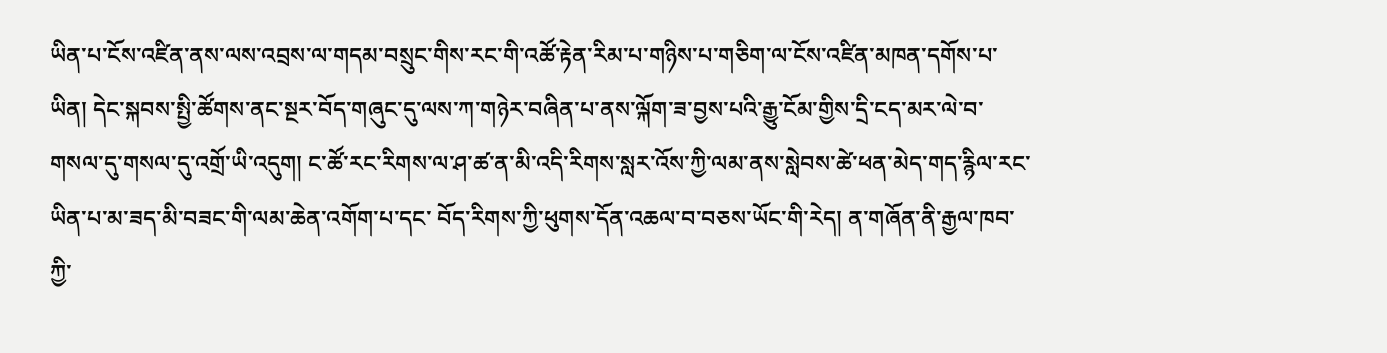ཡིན་པ་ངོས་འཛིན་ནས་ལས་འབྲས་ལ་གདམ་བསྲུང་གིས་རང་གི་འཚོ་རྟེན་རིམ་པ་གཉིས་པ་གཅིག་ལ་ངོས་འཛིན་མཁན་དགོས་པ་ཡིན། དེང་སྐབས་སྤྱི་ཚོགས་ནང་སྔར་བོད་གཞུང་དུ་ལས་ཀ་གཉེར་བཞིན་པ་ནས་ལྐོག་ཟ་བྱས་པའི་རྒྱུ་ངོམ་གྱིས་དྲི་ངད་མར་ལེ་བ་གསལ་དུ་གསལ་དུ་འགྲོ་ཡི་འདུག། ང་ཚོ་རང་རིགས་ལ་ཤ་ཚ་ན་མི་འདི་རིགས་སླར་འོས་ཀྱི་ལམ་ནས་སླེབས་ཚེ་ཕན་མེད་གད་རྙིལ་རང་ཡིན་པ་མ་ཟད་མི་བཟང་གི་ལམ་ཆེན་འགོག་པ་དང་ བོད་རིགས་ཀྱི་ཕུགས་དོན་འཆལ་བ་བཅས་ཡོང་གི་རེད། ན་གཞོན་ནི་རྒྱལ་ཁབ་ཀྱི་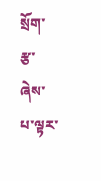སྲོག་རྩ་ཞེས་པ་ལྟར་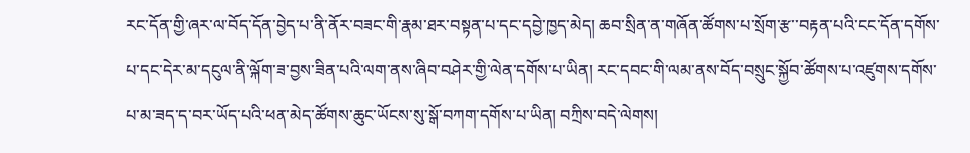རང་དོན་གྱི་ཞར་ལ་བོད་དོན་བྱེད་པ་ནི་ནོར་བཟང་གི་རྣམ་ཐར་བསྟན་པ་དང་དབྱེ་ཁྱད་མེད། ཆབ་སྲིན་ན་གཞོན་ཚོགས་པ་སྲོག་རྩ་་བརྟན་པའི་ངང་དོན་དགོས་པ་དང་དེར་མ་དངུལ་ནི་ལྐོག་ཟ་བྱས་ཟིན་པའི་ལག་ནས་ཞིབ་བཤེར་གྱི་ལེན་དགོས་པ་ཡིན། རང་དབང་གི་ལམ་ནས་བོད་བསྲུང་སྐྱོབ་ཚོགས་པ་འཛུགས་དགོས་པ་མ་ཟད་ད་བར་ཡོད་པའི་ཕན་མེད་ཚོགས་ཆུང་ཡོངས་སུ་སྒོ་བཀག་དགོས་པ་ཡིན། བཀྲིས་བདེ་ལེགས།